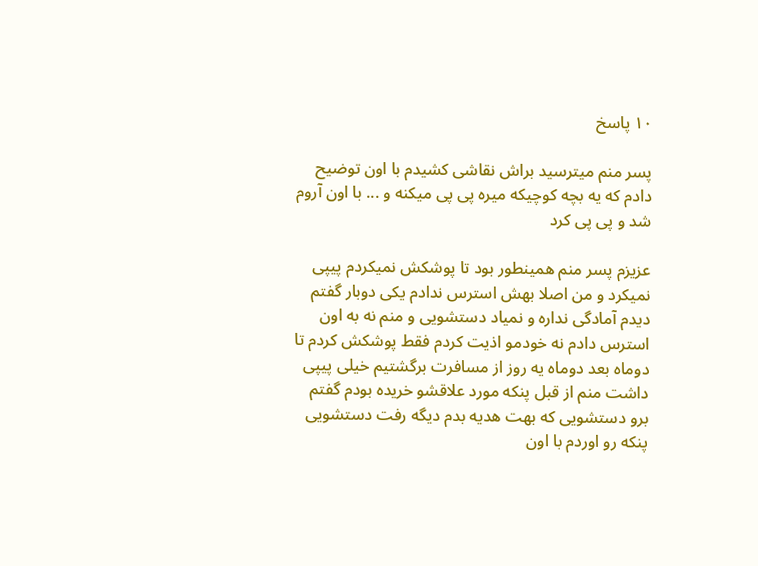۱۰ پاسخ

پسر منم میترسید براش نقاشی کشیدم با اون توضیح دادم که یه بچه کوچیکه میره پی پی میکنه و ... با اون آروم شد و پی پی کرد

عزیزم پسر منم همینطور بود تا پوشکش نمیکردم پیپی نمیکرد و من اصلا بهش استرس ندادم یکی دوبار گفتم دیدم آمادگی نداره و نمیاد دستشویی و منم نه به اون استرس دادم نه خودمو اذیت کردم فقط پوشکش کردم تا دوماه بعد دوماه یه روز از مسافرت برگشتیم خیلی پیپی داشت منم از قبل پنکه مورد علاقشو خریده بودم گفتم برو دستشویی که بهت هدیه بدم دیگه رفت دستشویی پنکه رو اوردم با اون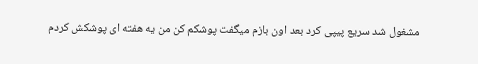مشغول شد سریع پیپی کرد بعد اون بازم میگفت پوشکم کن من یه هفته ای پوشکش کردم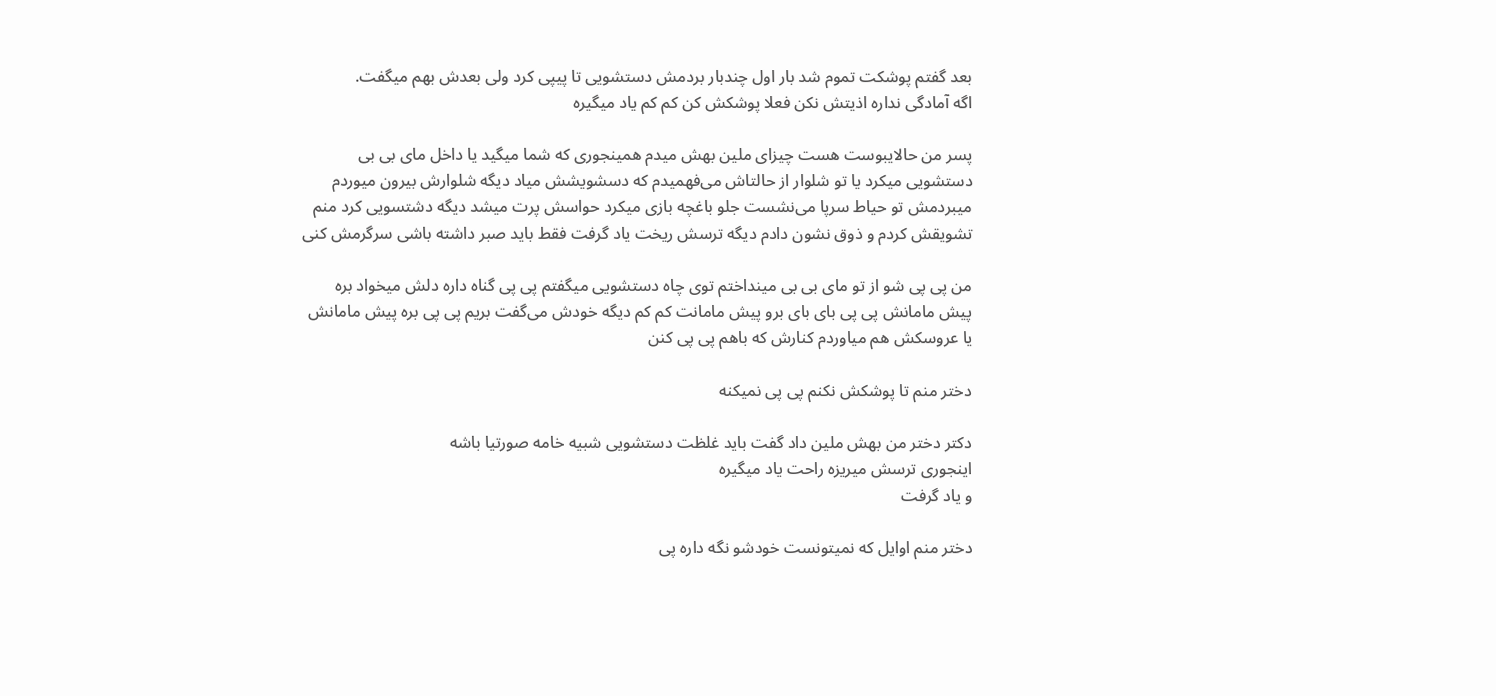بعد گفتم پوشکت تموم شد بار اول چندبار بردمش دستشویی تا پیپی کرد ولی بعدش بهم میگفت.
اگه آمادگی نداره اذیتش نکن فعلا پوشکش کن کم کم یاد میگیره

پسر من حالایبوست هست چیزای ملین بهش میدم همینجوری که شما میگید یا داخل مای بی بی دستشویی میکرد یا تو شلوار از حالتاش می‌فهمیدم که دسشویشش میاد دیگه شلوارش بیرون میوردم میبردمش تو حیاط سرپا می‌نشست جلو باغچه بازی میکرد حواسش پرت میشد دیگه دشتسویی کرد منم تشویقش کردم و ذوق نشون دادم دیگه ترسش ریخت یاد گرفت فقط باید صبر داشته باشی سرگرمش کنی

من پی پی شو از تو مای بی بی مینداختم توی چاه دستشویی میگفتم پی پی گناه داره دلش میخواد بره پیش مامانش پی پی بای بای برو پیش مامانت کم کم دیگه خودش می‌گفت بریم پی پی بره پیش مامانش یا عروسکش هم میاوردم کنارش که باهم پی پی کنن

دختر منم تا پوشکش نکنم پی پی نمیکنه

دکتر دختر من بهش ملین داد گفت باید غلظت دستشویی شبیه خامه صورتیا باشه
اینجوری ترسش میریزه راحت یاد میگیره
و یاد گرفت

دختر منم اوایل که نمیتونست خودشو نگه داره پی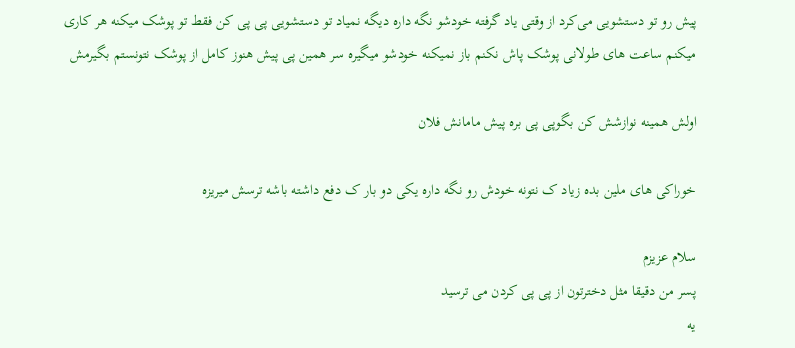پیش رو تو دستشویی می‌کرد از وقتی یاد گرفته خودشو نگه داره دیگه نمیاد تو دستشویی پی پی کن فقط تو پوشک میکنه هر کاری میکنم ساعت های طولانی پوشک پاش نکنم باز نمیکنه خودشو میگیره سر همین پی پیش هنوز کامل از پوشک نتونستم بگیرمش

اولش همینه نوازشش کن بگوپی پی بره پیش مامانش فلان

خوراکی های ملین بده زیاد ک نتونه خودش رو نگه داره یکی دو بار ک دفع داشته باشه ترسش میریزه

سلام عزیزم
پسر من دقیقا مثل دخترتون از پی پی کردن می ترسید
یه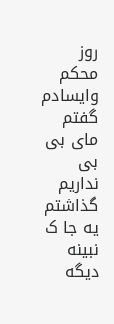روز محکم وایسادم گفتم مای بی بی نداریم گذاشتم یه جا ک نبینه دیگه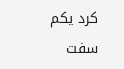کرد یکم سفت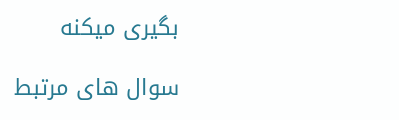بگیری میکنه

سوال های مرتبط